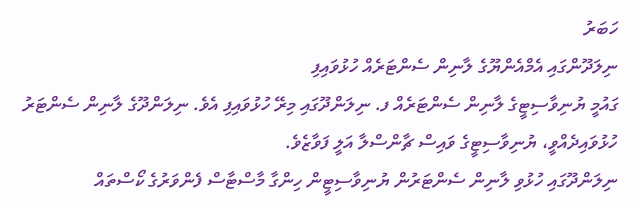ހަބަރު
ނިލަދޫންގައި އެމްއެންޔޫގެ ލާނިން ސެންޓަރެއް ހުޅުވައިފި
ގައުމީ ޔުނިވާސިޓީގެ ލާނިން ސެންޓަރެއް ފ. ނިލަންދޫގައި މިރޭ ހުޅުވައިފި އެވެ. ނިލަންދޫގެ ލާނިން ސެންޓަރު ހުޅުވައިދެއްވީ، ޔުނިވާސިޓީގެ ވައިސް ޗާންސްލާ އަލީ ފަވާޒެވެ.
ނިލަންދޫގައި ހުޅުވި ލާނިން ސެންޓަރުން ޔުނިވާސިޓީން ހިންގާ މާސްޓާސް ފެންވަރުގެ ކޯސްތައް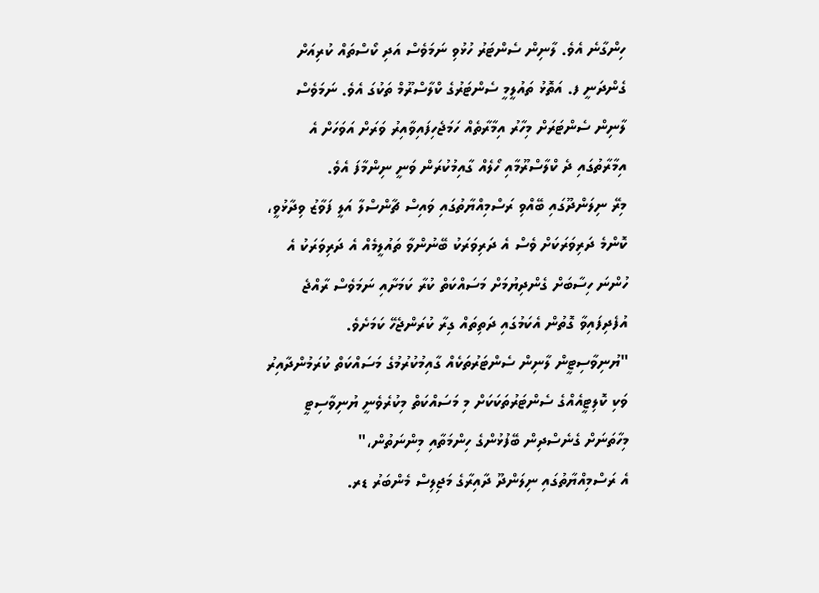ހިންގާނެ އެވެ. ލާނިން ސެންޓަރު ހުޅުވި ނަމަވެސް އަދި ކޯސްތައް ކުރިއަށް ގެންދަނީ ފ. އަތޮޅު ތައުލީމީ ސެންޓަރުގެ ކްލާސްރޫމް ތަކުގަ އެވެ. ނަމަވެސް ލާނިން ސެންޓަރަށް މިހާރު އިމާރާތެއް ހަމަޖެހިފައިވާއިރު ވަރަށް އަވަހަށް އެ އިމާރާތުގައި ދެ ކްލާސްރޫމާއި ހޯލެއް ގާއިމުކުރަން ވަނީ ނިންމާފަ އެވެ.
މިރޭ ނިލަންދޫގައި ބޭއްވި ރަސްމިއްޔާތުގައި ވައިސް ޗާންސްލާ އަލީ ފަވާޒު ވިދާޅުވީ، ކޮންމެ ދަރިވަރަކަށް ވެސް އެ ދަރިވަރަކު ބޭނުންވާ ތައުލީމެއް އެ ދަރިވަރަކު އެ ހުންނަ ހިސާބަށް ގެންދިޔުމަށް މަސައްކަތް ކުރާ ކަމަށާއި ނަމަވެސް ރާއްޖެ އުފެދިފައިވާ ގޮތުން އެކަމުގައި ދަތިތައް ގިރާ ކުރަންޖެހޭ ކަމަށެވެ.
"ޔުނިވާސިޓީން ލާނިން ސެންޓަރުތަކެއް ގާއިމުކުރުމުގެ މަސައްކަތް ކުރަމުންދާއިރު ވަކި ކޮލިޓީއެއްގެ ސެންޓަރުތަކަކަށް މި މަސައްކަތް މިކުރެވެނީ ޔުނިވާސިޓީ މިހާތަނަށް ގެނެސްދިން ބޭފުޅުންގެ ހިންމަތާއި މިންނަތުން،"
އެ ރަސްމިއްޔާތުގައި ނިލަންދޫ ދާއިރާގެ މަޖިލިސް މެންބަރު ޑރ.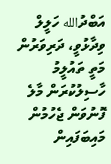އަބްދުالله ހަލީލް ވިދާޅުވީ، ދަރިވަރުން މަތީ ތައުލީމު ހާސިލުކުރަން މާލެ ފޮނުވަން ޖެހުމުން މައިބަފައިން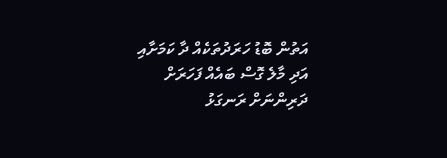އަތުން ބޮޑު ހަރަދުތަކެއް ދާ ކަމަށާއި އަދި މާލެ ގޮސް ބައެއް ފަހަރަށް ދަރިންނަށް ރަނގަޅު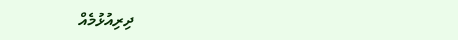ދިރިއުޅުމެއް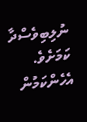ނުލިބިވެސްދާ ކަމަށެވެ. އެހެންކަމުން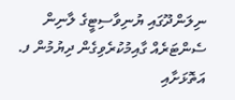ނިލަންދޫގައި ޔުނިވާސިޓީގެ ލާނިން ސެންޓަރެއް ގާއިމުކުރެވިގެން ދިޔުމުން ފ. އަތޮޅަށާއި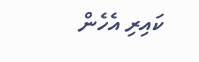ކައިރި އެހެން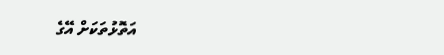އަތޮޅުތަކަށް އޭގެ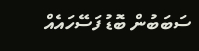ސަބަބުން ބޮޑު ފަސޭހައެއް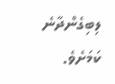ލިބިގެންދާނެ ކަމަށެވެ.